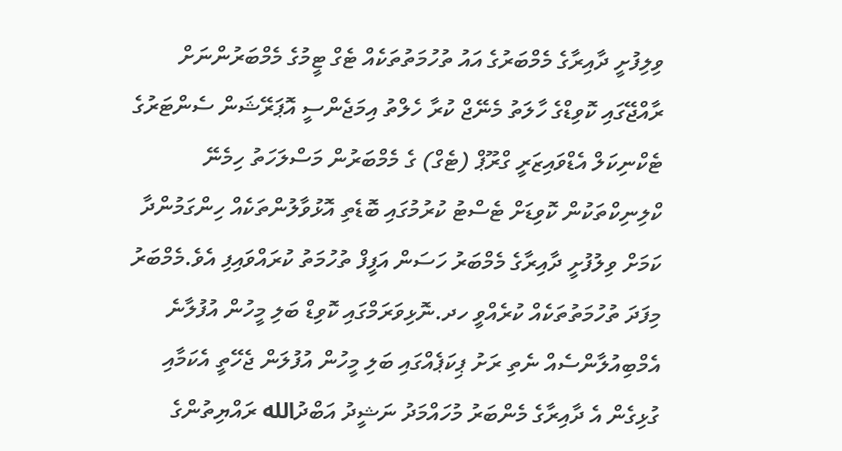ވިލިފުށީ ދާއިރާގެ މެމްބަރުގެ އައު ތުހުމަތުތަކެއް ޓެގް ޓީމުގެ މެމްބަރުންނަށް
ރާއްޖޭގައި ކޮވިޑްގެ ހާލަތު މެނޭޖް ކުރާ ހެލްތު އިމަޖެންސީ އޮޕަރޭޝަން ސެންޓަރުގެ ޓެކްނިކަލް އެޑްވައިޒަރީ ގްރޫޕް (ޓެގް) ގެ މެމްބަރުން މަސްލަހަތު ހިމެނޭ ކްލިނިކްތަކުން ކޮވިޑަށް ޓެސްޓު ކުރުމުގައި ބޮޑެތި އޮޅުވާލުންތަކެއް ހިންގަމުންދާ ކަމަށް ވިލުފުށީ ދާއިރާގެ މެމްބަރު ހަސަން އަފީފް ތުހުމަތު ކުރައްވައިފި އެވެ.މެމްބަރު މިފަދަ ތުހުމަތުތަކެއް ކުރެއްވީ ހދ.ނޮޅިވަރަމްގައި ކޮވިޑް ބަލި މީހުން އުފުލާނެ އެމްބިއުލާންސެއް ނެތި ރަށު ޕިކަޕެއްގައި ބަލި މީހުން އުފުލަން ޖެހޭތީ އެކަމާއި ގުޅިގެން އެ ދާއިރާގެ މެންބަރު މުހައްމަދު ނަޝީދު އަބްދުالله ރައްޔިތުންގެ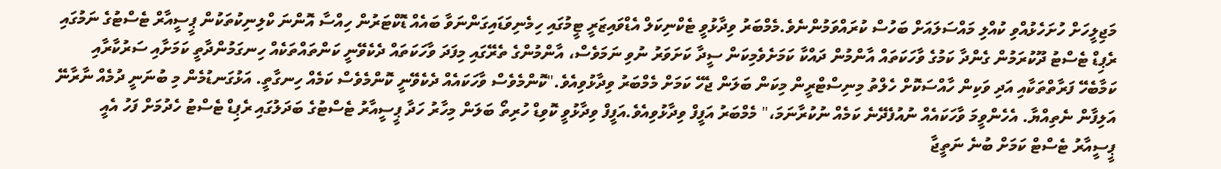މަޖިލީހަށް ހުށަހެޅުއްވި ކުއްލި މައްސަލައަށް ބަހުސް ކުރައްވަމުންނެވެ.މެމްބަރު ވިދާޅުވީ ޓެކްނިކަލް އެޑްވައިޒަރީ ޓީމުގައި ހިމެނިވަޑައިގަންނަވާ ބައެއް ޑޮކްޓަރުން ހިއްސާ އޮންނަ ކްލިނިކުތަކުން ޕީސީއާރް ޓެސްޓުގެ ނަމުގައި ރެޕިޑް ޓެސްޓު ދޫކުރަމުން ގެންދާ ކަމުގެ ވާހަކަތައް އާންމުން ދައްކާ ކަމަށެވެމިކަން ސީދާ ކަށަވަރު ނުވި ނަމަވެސް، އާންމުންގެ ތެރޭގައި މިފަދަ ވާހަކަތައް ދެކެވޭނީ ކަންތައްތަކެއް ހިނގަމުންދާތީ ކަމަށާއި ސަރުކާރާއި ކަމާބެހޭ ފަރާތްތަކާއި އަދި ވަކިން ހާއްސަކޮށް ހެލްތު މިނިސްޓްރީން މިކަން ބަލަން ޖެހޭ ކަމަށް މެމްބަރު ވިދާޅުވިއެވެ."ކޮންމެވެސް ވާހަކައެއް ދެކެވޭނީ ކޮންމެވެސް ކަމެއް ހިނގާތީ. އަޅުގަނޑުމެން މި ބުނަނީ ދުމެއް ނާރާނޭ އަލިފާން ނެތިއްޔާ. އެހެންވީމަ ވާހަކައެއް ނުއުފެދޭނެ ކަމެއް ނުކުރާނަމަ،" މެމްބަރު އަފީފް ވިދާޅުވިއެވެ.އަފީފް ވިދާޅުވީ ކޮވިޑް ހުރިތޯ ބަލަން މިހާރު ހަދާ ޕީސީއާރު ޓެސްޓުގެ ބަދަލުގައި ރެޕިޑް ޓެސްޓު ހެދުމަށް ފަހު އެއީ ޕީސީއާރު ޓެސްޓް ކަމަށް ބުނެ ނަތީޖާ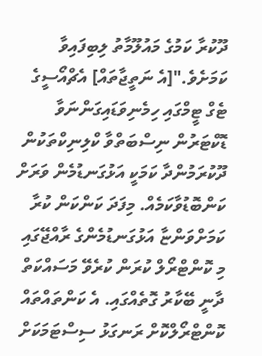ދޫކުރާ ކަމުގެ މައުލޫމާތު ލިބިފައިވާ ކަމަށެވެ."[އެ ނަތީޖާތައް] އެޗްއޯސީގެ ޓެގް ޓީމްގައި ހިމެނިވަޑައިގަންނަވާ ޑޮކްޓަރުން ނިސްބަތްވާ ކްލިނިކްތަކުން ދޫކުރަމުންދާ ކަމަކީ އަޅުގަނޑުމެން ވަރަށް ކަންބޮޑުވާކަމެއް. މިފަދަ ކަންކަން ކުރާ ކަމަށްވަންޏާ އަޅުގަނޑުމެންގެ ރާއްޖޭގައި މި ކޮންޓްރޯލް ކުރަން ކުރެވޭ މަސައްކަތް ދާނީ ބޭކާރު ގޮތެއްގައި. އެ ކަންތައްތައް ކޮންޓްރޯލްކޮށް ރަނގަޅު ސިސްޓަމަކަށް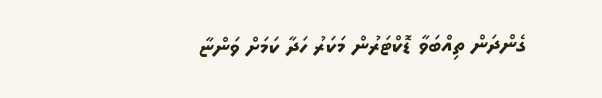ގެންދަން ތިއްބަވާ ޑޮކްޓަރުން މަކަރު ހަދާ ކަމަށް ވަންޏާ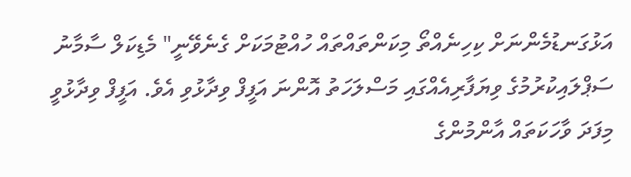އަޅުގަނޑުމެންނަށް ކިހިނެއްތޯ މިކަންތައްތައް ހުއްޓުމަކަށް ގެނެވޭނީ" މެޑިކަލް ސާމާނު ސަޕްލައިކުރުމުގެ ވިޔަފާރިއެއްގައި މަސްލަހަތު އޮންނަ އަފީފް ވިދާޅުވި އެވެ. އަފީފް ވިދާޅުވީ މިފަދަ ވާހަކަތައް އާންމުންގެ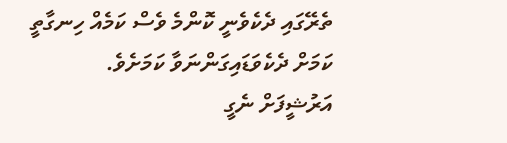ތެރޭގައި ދެކެވެނީ ކޮންމެ ވެސް ކަމެއް ހިނގާތީ ކަމަށް ދެކެވަޑައިގަންނަވާ ކަމަށެވެ.
އަރުޝީފަށް ނެގީ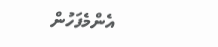އެންމެފަހުން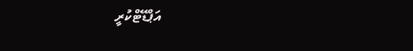އަޕްޑޭޓްކުރީ